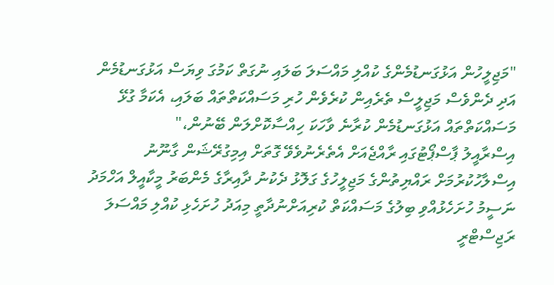"މަޖިލީހުން އަޅުގަނޑުމެންގެ ކުއްލި މައްސަލަ ބަލައި ނުގަތް ކަމުގަ ވިޔަސް އަޅުގަނޑުމެން އަދި ދެންވެސް މަޖިލީސް ތެރެއިން ކުރެވެން ހުރި މަސައްކަތްތައް ބަލައި، އެކަމާ ގުޅޭ މަސައްކަތްތައް އަޅުގަނޑުމެން ކުރާނެ ވާހަކަ ހިއްސާކޮށްލަން ބޭނުން،"
އިސްރާއީލު ޕާސްޕޯޓުގައި ރާއްޖެއަށް އެތެރެނުވެވޭ ގޮތަށް އިމިގުރޭޝަން ގާނޫނު އިސްލާހުކުރުމަށް ރައްޔިތުންގެ މަޖިލީހުގެ ގަލޮޅު ދެކުނު ދާއިރާގެ މެންބަރު މީކާއީލް އަހްމަދު ނަސީމު ހުށަހެޅުއްވި ބިލުގެ މަސައްކަތް ކުރިއަށްނުދާތީ މިއަދު ހުށަހެޅި ކުއްލި މައްސަލަ ރަޖިސްޓްރީ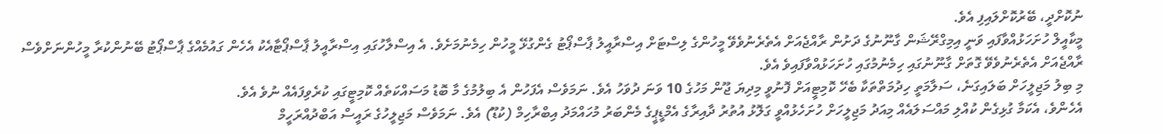ނުކޮށްދީ، ބޭރުކޮށްލައިފި އެވެ.
މީކާއީލް ހުށަހަޅުއްވާފައި ވަނީ އިމިގްރޭޝަން ގާނޫނުގެ ދަށުން ރާއްޖެއަށް އެތެރެނުވެވޭ މީހުންގެ ލިސްޓަށް އިސްރާއީލު ޕާސްޕޯޓު ގެންގުޅޭ މީހުން ހިމެނުމަށެވެ. އެ އިސްލާހުގައި އިސްރާއީލު ޕާސްޕޯޓާއެކު އެހެން ގައުމެއްގެ ޕާސްޕޯޓު ބޭނުންކުރާ މީހުންނަށްވެސް ރާއްޖެއަށް އެތެރެނުވެވޭ ގޮތަށް ގާނޫނުގައި ހިމެނުމުގައި ހުށަހަޅުއްވާފައިވެ އެވެ.
މި ބިލު މަޖިލީހަށް ބަލައިގަނެ، ސަލާމަތީ ހިދުމަތްތަކާ ބެހޭ ކޮމިޓީއަށް ފޮނުވީ މިދިޔަ ޖޫން މަހުގެ 10 ވަނަ ދުވަހު އެވެ. ނަމަވެސް އެފަހުން އެ ބިލުމުގެ މާ ބޮޑު މަސައްކަތެއް ކޮމިޓީގައި ކުރެވިފައެއް ނުވެ އެވެ.
އެހެންވެ، އެކަމާ ގުޅިގެން ކުއްލި މައްސަލައެއް މިއަދު މަޖިލީހަށް ހުށަހެޅުއްވީ ގަލޮޅު އުތުރު ދާއިރާގެ އެމްޑީޕީގެ މެންބަރު މުހައްމަދު އިބްރާހިމް (ކުޑޫ) އެވެ. ނަމަވެސް މަޖިލީހުގެ ރައީސް އަބްދުއްރަހީމް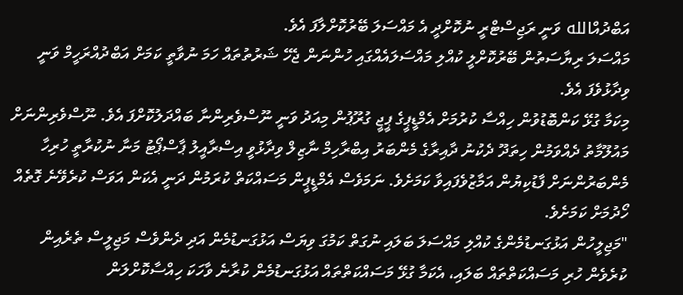އަބްދުއްالله ވަނީ ރަޖިސްޓްރީ ނުކޮށްދީ އެ މައްސަލަ ބޭރުކޮށްލާފަ އެވެ.
މައްސަލަ ރިޔާސަތުން ބޭރުކޮށްލީ ކުއްލި މައްސަލައެއްގައި ހުންނަން ޖެހޭ ޝަރުތުތައް ހަމަ ނުވާތީ ކަމަށް އަބްދުއްރަހީމް ވަނީ ވިދާޅުވެފަ އެވެ.
މިކަމާ ގުޅޭ ކަންބޮޑުވުން ހިއްސާ ކުރުމަށް އެމްޑީޕީގެ ޕީޖީ ގުރޫޕުން މިއަދު ވަނީ ނޫސްވެރިންނާ ބައްދަލުކޮށްފަ އެވެ. ނޫސްވެރިންނަށް މައުލޫމާތު ދެއްވަމުން ހިތަދޫ ދެކުނު ދާއިރާގެ މެންބަރު އިބްރާހިމް ނާޒިލް ވިދާޅުވީ އިސްރާއީލު ޕާސްޕޯޓު މަނާ ނުކުރާތީ ހުރިހާ މެންބަރުންނަށް ފާޑުކިޔުން އަމާޒުވެފައިވާ ކަމަށެވެ. ނަމަވެސް އެމްޑީޕީން މަސައްކަތް ކުރަމުން ދަނީ އެކަން އަވަސް ކުރެވޭނެ ގޮތެއް ހޯދުމަށް ކަމަށެވެ.
"މަޖިލީހުން އަޅުގަނޑުމެންގެ ކުއްލި މައްސަލަ ބަލައި ނުގަތް ކަމުގަ ވިޔަސް އަޅުގަނޑުމެން އަދި ދެންވެސް މަޖިލީސް ތެރެއިން ކުރެވެން ހުރި މަސައްކަތްތައް ބަލައި، އެކަމާ ގުޅޭ މަސައްކަތްތައް އަޅުގަނޑުމެން ކުރާނެ ވާހަކަ ހިއްސާކޮށްލަން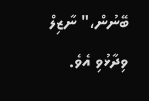ބޭނުން،" ނާޒިލް ވިދާޅުވި އެވެ.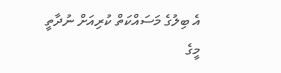އެ ބިލުގެ މަސައްކަތް ކުރިއަށް ނުދާތީ މީގެ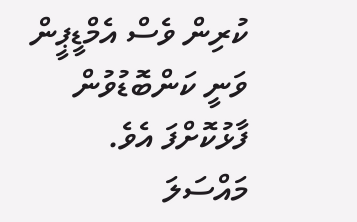ކުރިން ވެސް އެމްޑީޕީން ވަނީ ކަންބޮޑުވުން ފާޅުކޮށްފަ އެވެ. މައްސަލަ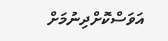އަވަސްކޮށްދިނުމަށް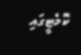ކޮމެޓީގައި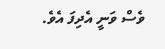ވެސް ވަނީ އެދިފަ އެވެ.